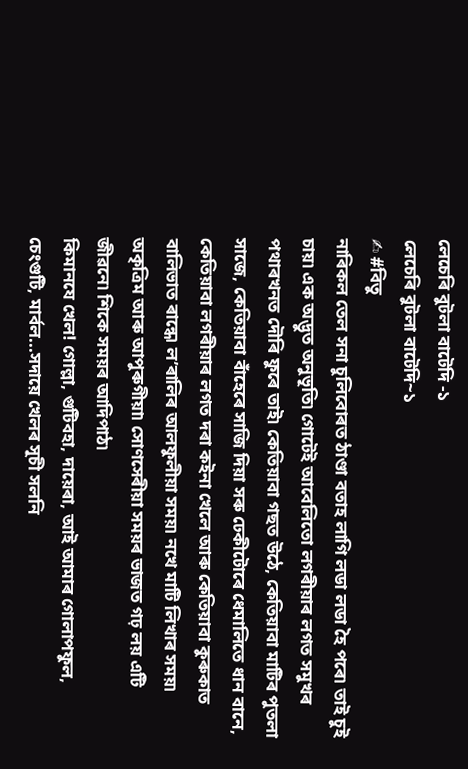লেচেৰি বুটলা বাটেদি -১
লেচেৰি বুটলা বাটেদি~১
✍ #বিতু
নাৰিকল তেল সনা চুলিবোৰত ঠাণ্ডা বতাহ লাগি লডা লডা হৈ পৰে৷ তাই চুই চায়৷ এক অদ্ভুত অনুভূতি৷ গোটেই আবেলিতো লগৰীয়াৰ লগত সমুখৰ পথাৰখনত দৌৰি ফুৰে তাই৷ কেতিয়াবা গছত উঠে, কেতিয়াবা মাটিৰ পুতলা সাজে, কেতিয়াবা বাঁহেৰে সাজি দিয়া সৰু ঢেকীটোৰে ধেমালিতে ধান বানে, কেতিয়াবা লগৰীয়াৰ লগত দৰা কইনা খেলে আৰু কেতিয়াবা কুৰুকাত বালিভাত ৰান্ধে৷ ল’ৰালিৰ আলফুলীয়া সময়৷ নখে মাটি লিখাৰ সময়৷ অকৃত্ৰিম আৰু আপুৰুগীয়া৷ সোণসেৰীয়া সময়ৰ ভাজত গঢ় লয় এটি জীৱনে৷ শিকে সময়ৰ আদিপাঠ৷
কিমানযে খেল! গোল্লা, গুটিবহা, দায়েৰা, আই আমাৰ গোলাপফুল, চেংগুটি, মাৰ্বল...সদায়ে খেলৰ সূচী সলনি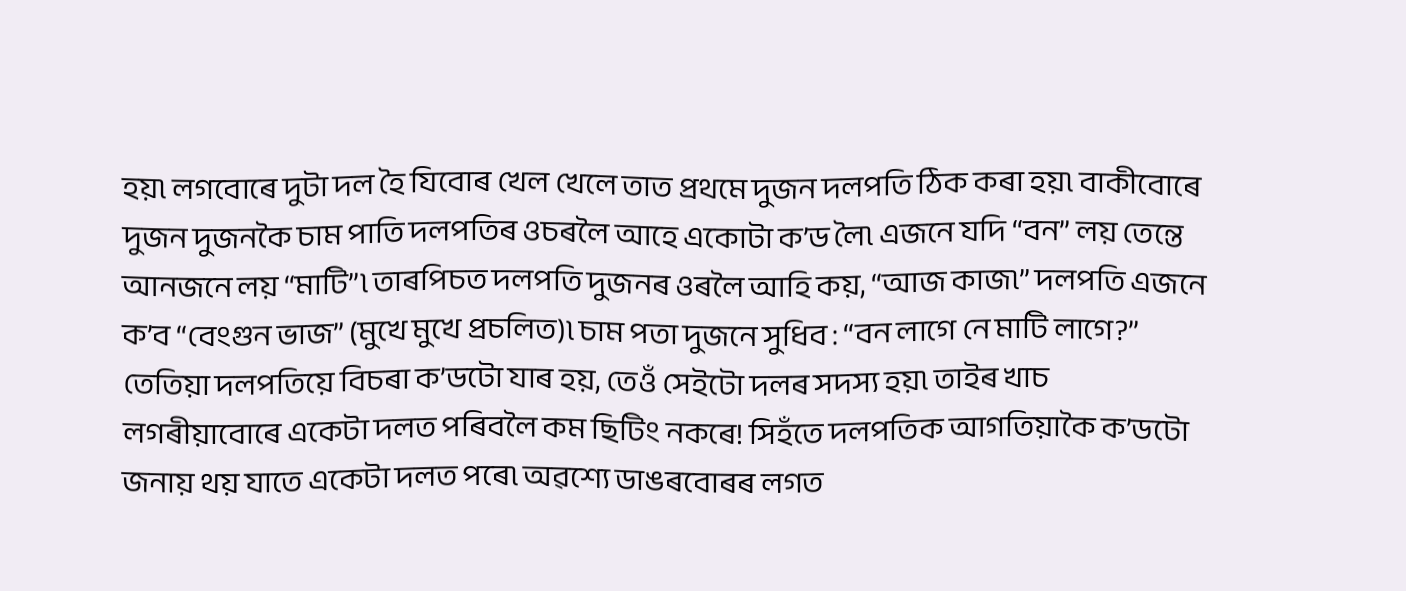হয়৷ লগবোৰে দুটা দল হৈ যিবোৰ খেল খেলে তাত প্ৰথমে দুজন দলপতি ঠিক কৰা হয়৷ বাকীবোৰে দুজন দুজনকৈ চাম পাতি দলপতিৰ ওচৰলৈ আহে একোটা ক’ড লৈ৷ এজনে যদি “বন” লয় তেন্তে আনজনে লয় “মাটি”৷ তাৰপিচত দলপতি দুজনৰ ওৰলৈ আহি কয়, “আজ কাজ৷” দলপতি এজনে ক’ব “বেংগুন ভাজ” (মুখে মুখে প্ৰচলিত)৷ চাম পতা দুজনে সুধিব : “বন লাগে নে মাটি লাগে?” তেতিয়া দলপতিয়ে বিচৰা ক’ডটো যাৰ হয়, তেওঁ সেইটো দলৰ সদস্য হয়৷ তাইৰ খাচ লগৰীয়াবোৰে একেটা দলত পৰিবলৈ কম ছিটিং নকৰে! সিহঁতে দলপতিক আগতিয়াকৈ ক’ডটো জনায় থয় যাতে একেটা দলত পৰে৷ অৱশ্যে ডাঙৰবোৰৰ লগত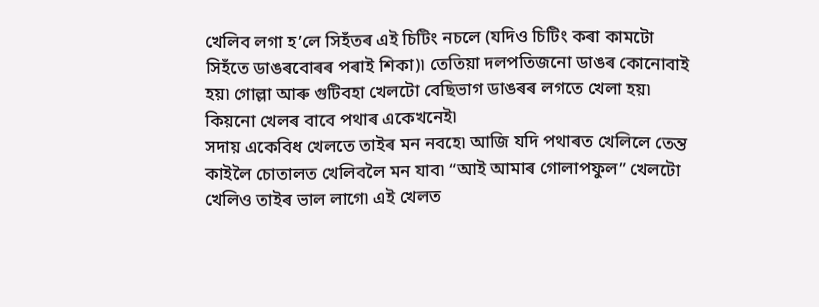খেলিব লগা হ’লে সিহঁতৰ এই চিটিং নচলে (যদিও চিটিং কৰা কামটো সিহঁতে ডাঙৰবোৰৰ পৰাই শিকা)৷ তেতিয়া দলপতিজনো ডাঙৰ কোনোবাই হয়৷ গোল্লা আৰু গুটিবহা খেলটো বেছিভাগ ডাঙৰৰ লগতে খেলা হয়৷ কিয়নো খেলৰ বাবে পথাৰ একেখনেই৷
সদায় একেবিধ খেলতে তাইৰ মন নবহে৷ আজি যদি পথাৰত খেলিলে তেন্ত কাইলৈ চোতালত খেলিবলৈ মন যাব৷ “আই আমাৰ গোলাপফুল” খেলটো খেলিও তাইৰ ভাল লাগে৷ এই খেলত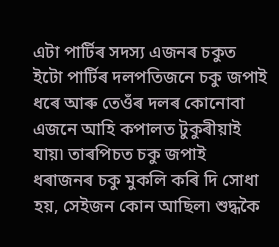এটা পাৰ্টিৰ সদস্য এজনৰ চকুত ইটো পাৰ্টিৰ দলপতিজনে চকু জপাই ধৰে আৰু তেওঁৰ দলৰ কোনোবা এজনে আহি কপালত টুকুৰীয়াই যায়৷ তাৰপিচত চকু জপাই ধৰাজনৰ চকু মুকলি কৰি দি সোধা হয়, সেইজন কোন আছিল৷ শুদ্ধকৈ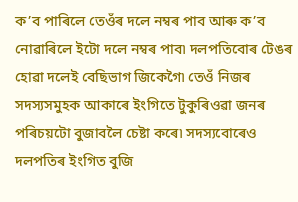ক’ব পাৰিলে তেওঁৰ দলে নম্বৰ পাব আৰু ক’ব নোৱাৰিলে ইটো দলে নম্বৰ পাব৷ দলপতিবোৰ টেঙৰ হোৱা দলেই বেছিভাগ জিকেগৈ৷ তেওঁ নিজৰ সদস্যসমুহক আকাৰে ইংগিতে টুকুৰিওৱা জনৰ পৰিচয়টো বুজাবলৈ চেষ্টা কৰে৷ সদস্যবোৰেও দলপতিৰ ইংগিত বুজি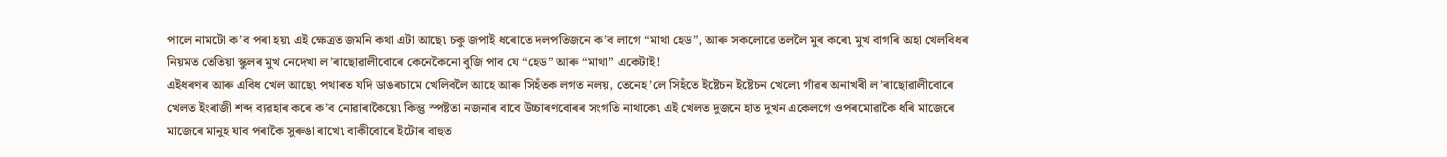পালে নামটো ক’ব পৰা হয়৷ এই ক্ষেত্ৰত জমনি কথা এটা আছে৷ চকু জপাই ধৰোতে দলপতিজনে ক’ব লাগে “মাথা হেড”, আৰু সকলোৱে তললৈ মুৰ কৰে৷ মুখ বাগৰি অহা খেলবিধৰ নিয়মত তেতিয়া স্কুলৰ মুখ নেদেখা ল’ৰাছোৱালীবোৰে কেনেকৈনো বুজি পাব যে “হেড” আৰু “মাথা” একেটাই!
এইধৰণৰ আৰু এবিধ খেল আছে৷ পথাৰত যদি ডাঙৰচামে খেলিবলৈ আহে আৰু সিহঁতক লগত নলয়, তেনেহ’লে সিহঁতে ইষ্টেচন ইষ্টেচন খেলে৷ গাঁৱৰ অনাখৰী ল’ৰাছোৱালীবোৰে খেলত ইংৰাজী শব্দ ব্যৱহাৰ কৰে ক’ব নোৱাৰাকৈয়ে৷ কিন্তু স্পষ্টতা নজনাৰ বাবে উচ্চাৰণবোৰৰ সংগতি নাথাকে৷ এই খেলত দুজনে হাত দুখন একেলগে ওপৰমোৱাকৈ ধৰি মাজেৰে মাজেৰে মানুহ যাব পৰাকৈ সুৰুঙা ৰাখে৷ বাকীবোৰে ইটোৰ বাহুত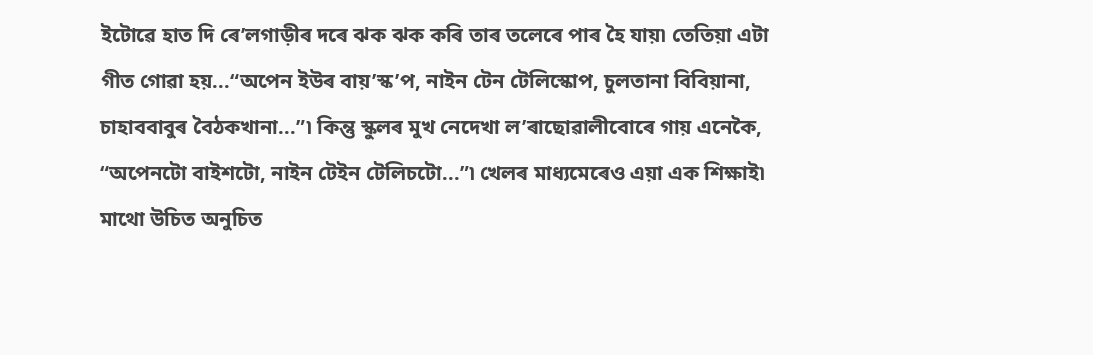ইটোৱে হাত দি ৰে’লগাড়ীৰ দৰে ঝক ঝক কৰি তাৰ তলেৰে পাৰ হৈ যায়৷ তেতিয়া এটা গীত গোৱা হয়...“অপেন ইউৰ বায়’স্ক’প, নাইন টেন টেলিস্কোপ, চুলতানা বিবিয়ানা, চাহাববাবুৰ বৈঠকখানা...”৷ কিন্তু স্কুলৰ মুখ নেদেখা ল’ৰাছোৱালীবোৰে গায় এনেকৈ, “অপেনটো বাইশটো, নাইন টেইন টেলিচটো...”৷ খেলৰ মাধ্যমেৰেও এয়া এক শিক্ষাই৷ মাথো উচিত অনুচিত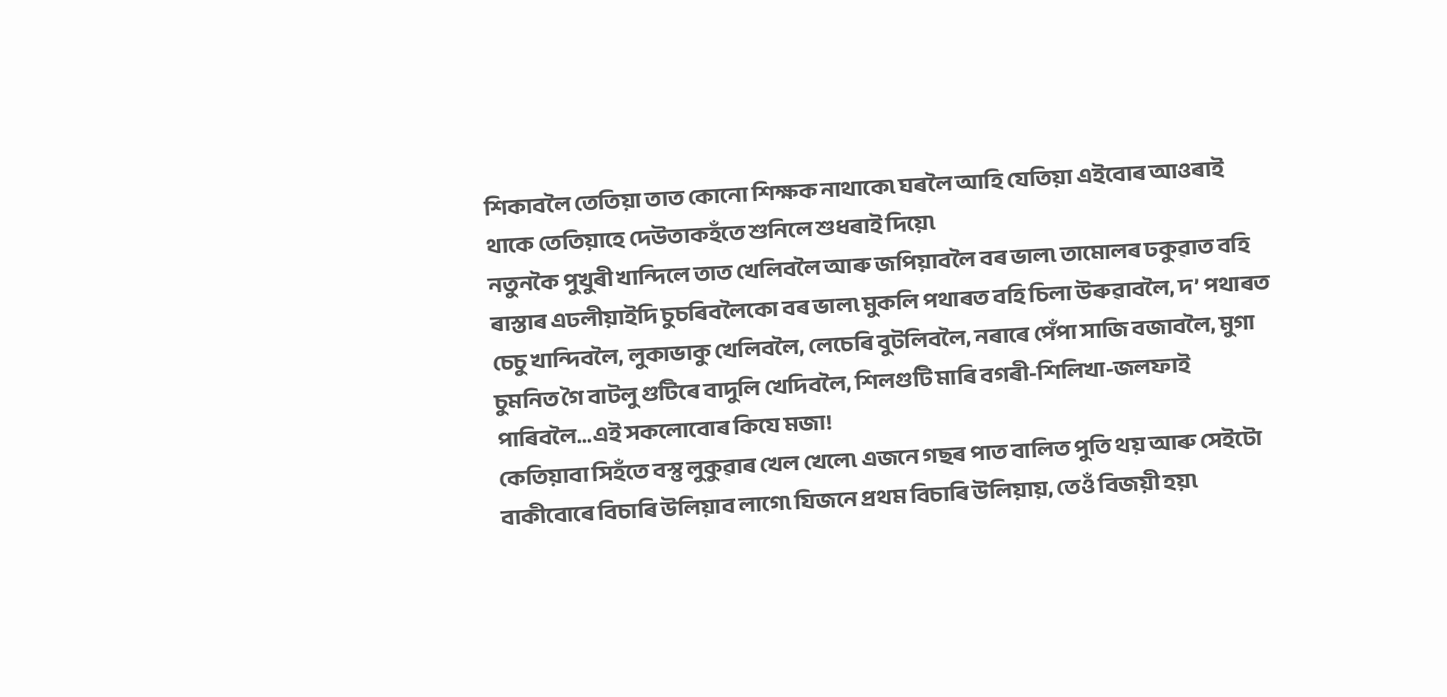শিকাবলৈ তেতিয়া তাত কোনো শিক্ষক নাথাকে৷ ঘৰলৈ আহি যেতিয়া এইবোৰ আওৰাই থাকে তেতিয়াহে দেউতাকহঁতে শুনিলে শুধৰাই দিয়ে৷
নতুনকৈ পুখুৰী খান্দিলে তাত খেলিবলৈ আৰু জপিয়াবলৈ বৰ ভাল৷ তামোলৰ ঢকুৱাত বহি ৰাস্তাৰ এঢলীয়াইদি চুচৰিবলৈকো বৰ ভাল৷ মুকলি পথাৰত বহি চিলা উৰুৱাবলৈ, দ’ পথাৰত চেচু খান্দিবলৈ, লুকাভাকু খেলিবলৈ, লেচেৰি বুটলিবলৈ, নৰাৰে পেঁপা সাজি বজাবলৈ, মুগা চুমনিত গৈ বাটলু গুটিৰে বাদুলি খেদিবলৈ, শিলগুটি মাৰি বগৰী-শিলিখা-জলফাই পাৰিবলৈ...এই সকলোবোৰ কিযে মজা!
কেতিয়াবা সিহঁতে বস্তু লুকুৱাৰ খেল খেলে৷ এজনে গছৰ পাত বালিত পুতি থয় আৰু সেইটো বাকীবোৰে বিচাৰি উলিয়াব লাগে৷ যিজনে প্ৰথম বিচাৰি উলিয়ায়, তেওঁ বিজয়ী হয়৷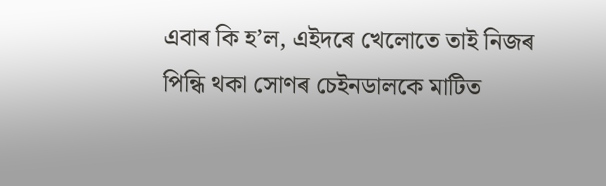এবাৰ কি হ’ল, এইদৰে খেলোতে তাই নিজৰ পিন্ধি থকা সোণৰ চেইনডালকে মাটিত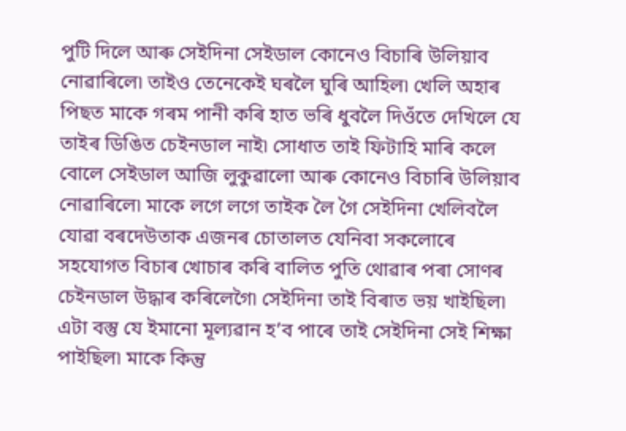পুটি দিলে আৰু সেইদিনা সেইডাল কোনেও বিচাৰি উলিয়াব নোৱাৰিলে৷ তাইও তেনেকেই ঘৰলৈ ঘুৰি আহিল৷ খেলি অহাৰ পিছত মাকে গৰম পানী কৰি হাত ভৰি ধুবলৈ দিওঁতে দেখিলে যে তাইৰ ডিঙিত চেইনডাল নাই৷ সোধাত তাই ফিটাহি মাৰি কলে বোলে সেইডাল আজি লুকুৱালো আৰু কোনেও বিচাৰি উলিয়াব নোৱাৰিলে৷ মাকে লগে লগে তাইক লৈ গৈ সেইদিনা খেলিবলৈ যোৱা বৰদেউতাক এজনৰ চোতালত যেনিবা সকলোৰে সহযোগত বিচাৰ খোচাৰ কৰি বালিত পুতি থোৱাৰ পৰা সোণৰ চেইনডাল উদ্ধাৰ কৰিলেগৈ৷ সেইদিনা তাই বিৰাত ভয় খাইছিল৷ এটা বস্তু যে ইমানো মূল্যৱান হ’ব পাৰে তাই সেইদিনা সেই শিক্ষা পাইছিল৷ মাকে কিন্তু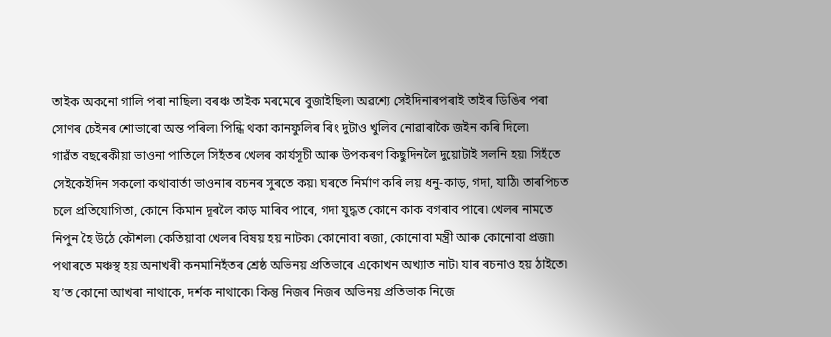তাইক অকনো গালি পৰা নাছিল৷ বৰঞ্চ তাইক মৰমেৰে বুজাইছিল৷ অৱশ্যে সেইদিনাৰপৰাই তাইৰ ডিঙিৰ পৰা সোণৰ চেইনৰ শোভাৰো অন্ত পৰিল৷ পিন্ধি থকা কানফুলিৰ ৰিং দুটাও খুলিব নোৱাৰাকৈ জইন কৰি দিলে৷
গাৱঁত বছৰেকীয়া ভাওনা পাতিলে সিহঁতৰ খেলৰ কাৰ্যসূচী আৰু উপকৰণ কিছুদিনলৈ দুয়োটাই সলনি হয়৷ সিহঁতে সেইকেইদিন সকলো কথাবাৰ্তা ভাওনাৰ বচনৰ সুৰতে কয়৷ ঘৰতে নিৰ্মাণ কৰি লয় ধনু-কাড়, গদা, যাঠি৷ তাৰপিচত চলে প্ৰতিযোগিতা, কোনে কিমান দূৰলৈ কাড় মাৰিব পাৰে, গদা যুদ্ধত কোনে কাক বগৰাব পাৰে৷ খেলৰ নামতে নিপুন হৈ উঠে কৌশল৷ কেতিয়াবা খেলৰ বিষয় হয় নাটক৷ কোনোবা ৰজা, কোনোবা মন্ত্ৰী আৰু কোনোবা প্ৰজা৷ পথাৰতে মঞ্চস্থ হয় অনাখৰী কনমানিহঁতৰ শ্ৰেষ্ঠ অভিনয় প্ৰতিভাৰে একোখন অখ্যাত নাট৷ যাৰ ৰচনাও হয় ঠাইতে৷ য’ত কোনো আখৰা নাথাকে, দৰ্শক নাথাকে৷ কিন্তু নিজৰ নিজৰ অভিনয় প্ৰতিভাক নিজে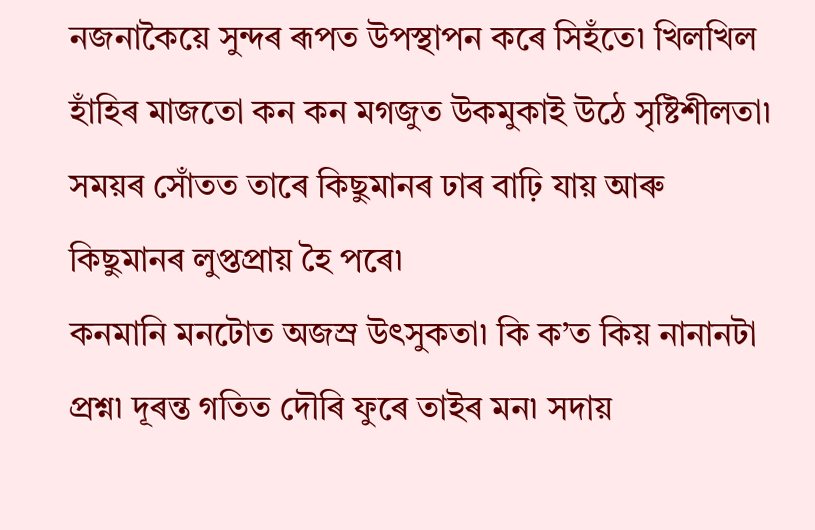নজনাকৈয়ে সুন্দৰ ৰূপত উপস্থাপন কৰে সিহঁতে৷ খিলখিল হাঁহিৰ মাজতো কন কন মগজুত উকমুকাই উঠে সৃষ্টিশীলতা৷ সময়ৰ সোঁতত তাৰে কিছুমানৰ ঢাৰ বাঢ়ি যায় আৰু কিছুমানৰ লুপ্তপ্ৰায় হৈ পৰে৷
কনমানি মনটোত অজস্ৰ উৎসুকতা৷ কি ক’ত কিয় নানানটা প্ৰশ্ন৷ দূৰন্ত গতিত দৌৰি ফুৰে তাইৰ মন৷ সদায়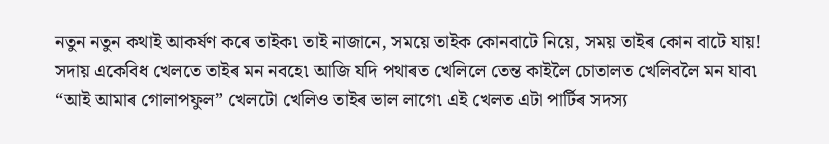নতুন নতুন কথাই আকৰ্ষণ কৰে তাইক৷ তাই নাজানে, সময়ে তাইক কোনবাটে নিয়ে, সময় তাইৰ কোন বাটে যায়!
সদায় একেবিধ খেলতে তাইৰ মন নবহে৷ আজি যদি পথাৰত খেলিলে তেন্ত কাইলৈ চোতালত খেলিবলৈ মন যাব৷ “আই আমাৰ গোলাপফুল” খেলটো খেলিও তাইৰ ভাল লাগে৷ এই খেলত এটা পাৰ্টিৰ সদস্য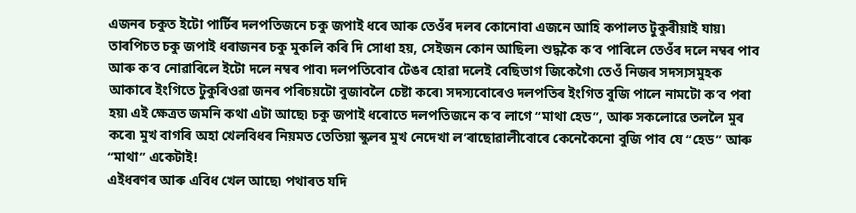এজনৰ চকুত ইটো পাৰ্টিৰ দলপতিজনে চকু জপাই ধৰে আৰু তেওঁৰ দলৰ কোনোবা এজনে আহি কপালত টুকুৰীয়াই যায়৷ তাৰপিচত চকু জপাই ধৰাজনৰ চকু মুকলি কৰি দি সোধা হয়, সেইজন কোন আছিল৷ শুদ্ধকৈ ক’ব পাৰিলে তেওঁৰ দলে নম্বৰ পাব আৰু ক’ব নোৱাৰিলে ইটো দলে নম্বৰ পাব৷ দলপতিবোৰ টেঙৰ হোৱা দলেই বেছিভাগ জিকেগৈ৷ তেওঁ নিজৰ সদস্যসমুহক আকাৰে ইংগিতে টুকুৰিওৱা জনৰ পৰিচয়টো বুজাবলৈ চেষ্টা কৰে৷ সদস্যবোৰেও দলপতিৰ ইংগিত বুজি পালে নামটো ক’ব পৰা হয়৷ এই ক্ষেত্ৰত জমনি কথা এটা আছে৷ চকু জপাই ধৰোতে দলপতিজনে ক’ব লাগে “মাথা হেড”, আৰু সকলোৱে তললৈ মুৰ কৰে৷ মুখ বাগৰি অহা খেলবিধৰ নিয়মত তেতিয়া স্কুলৰ মুখ নেদেখা ল’ৰাছোৱালীবোৰে কেনেকৈনো বুজি পাব যে “হেড” আৰু “মাথা” একেটাই!
এইধৰণৰ আৰু এবিধ খেল আছে৷ পথাৰত যদি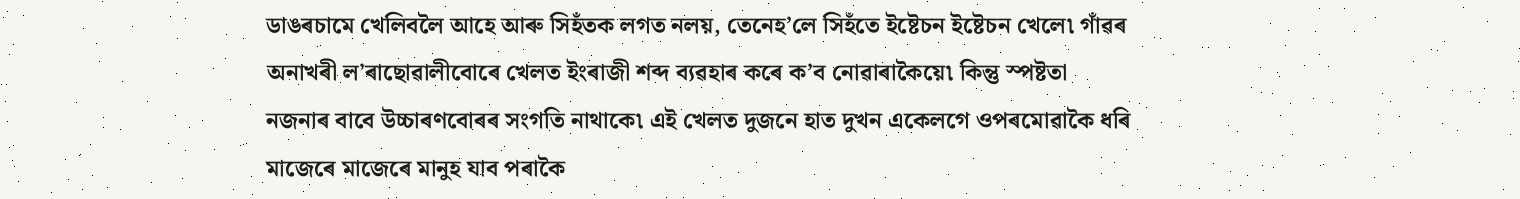ডাঙৰচামে খেলিবলৈ আহে আৰু সিহঁতক লগত নলয়, তেনেহ’লে সিহঁতে ইষ্টেচন ইষ্টেচন খেলে৷ গাঁৱৰ অনাখৰী ল’ৰাছোৱালীবোৰে খেলত ইংৰাজী শব্দ ব্যৱহাৰ কৰে ক’ব নোৱাৰাকৈয়ে৷ কিন্তু স্পষ্টতা নজনাৰ বাবে উচ্চাৰণবোৰৰ সংগতি নাথাকে৷ এই খেলত দুজনে হাত দুখন একেলগে ওপৰমোৱাকৈ ধৰি মাজেৰে মাজেৰে মানুহ যাব পৰাকৈ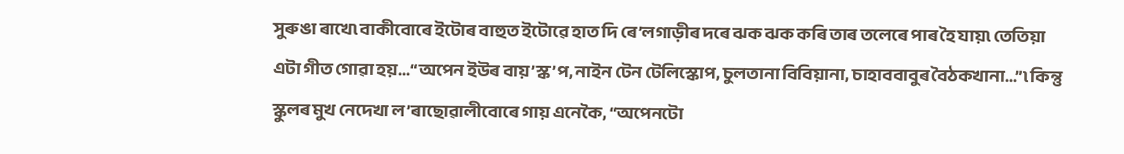সুৰুঙা ৰাখে৷ বাকীবোৰে ইটোৰ বাহুত ইটোৱে হাত দি ৰে’লগাড়ীৰ দৰে ঝক ঝক কৰি তাৰ তলেৰে পাৰ হৈ যায়৷ তেতিয়া এটা গীত গোৱা হয়...“অপেন ইউৰ বায়’স্ক’প, নাইন টেন টেলিস্কোপ, চুলতানা বিবিয়ানা, চাহাববাবুৰ বৈঠকখানা...”৷ কিন্তু স্কুলৰ মুখ নেদেখা ল’ৰাছোৱালীবোৰে গায় এনেকৈ, “অপেনটো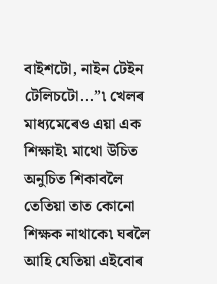বাইশটো, নাইন টেইন টেলিচটো...”৷ খেলৰ মাধ্যমেৰেও এয়া এক শিক্ষাই৷ মাথো উচিত অনুচিত শিকাবলৈ তেতিয়া তাত কোনো শিক্ষক নাথাকে৷ ঘৰলৈ আহি যেতিয়া এইবোৰ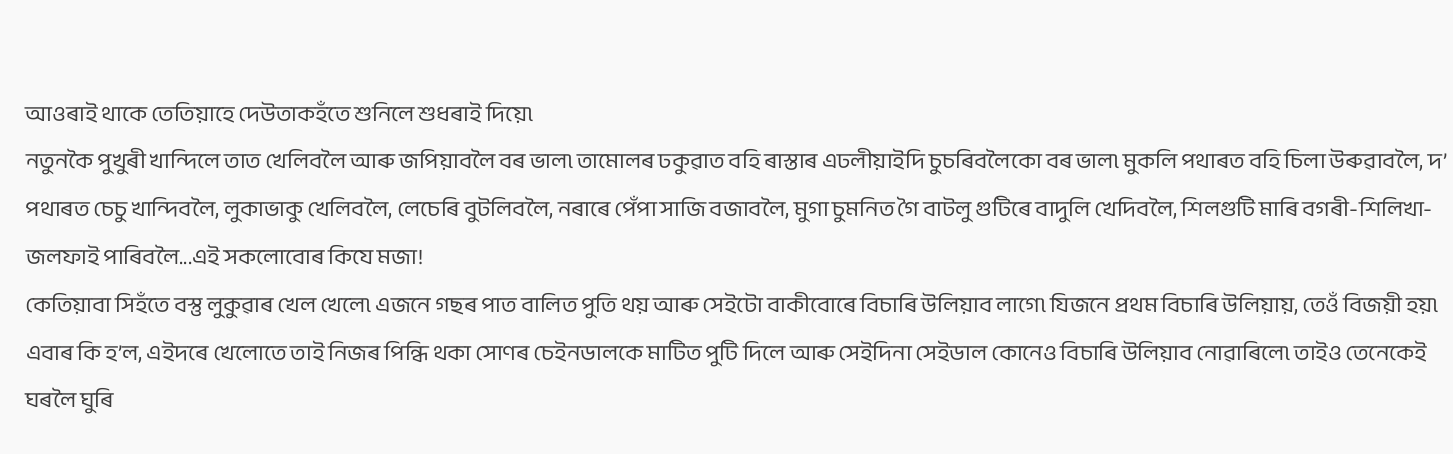আওৰাই থাকে তেতিয়াহে দেউতাকহঁতে শুনিলে শুধৰাই দিয়ে৷
নতুনকৈ পুখুৰী খান্দিলে তাত খেলিবলৈ আৰু জপিয়াবলৈ বৰ ভাল৷ তামোলৰ ঢকুৱাত বহি ৰাস্তাৰ এঢলীয়াইদি চুচৰিবলৈকো বৰ ভাল৷ মুকলি পথাৰত বহি চিলা উৰুৱাবলৈ, দ’ পথাৰত চেচু খান্দিবলৈ, লুকাভাকু খেলিবলৈ, লেচেৰি বুটলিবলৈ, নৰাৰে পেঁপা সাজি বজাবলৈ, মুগা চুমনিত গৈ বাটলু গুটিৰে বাদুলি খেদিবলৈ, শিলগুটি মাৰি বগৰী-শিলিখা-জলফাই পাৰিবলৈ...এই সকলোবোৰ কিযে মজা!
কেতিয়াবা সিহঁতে বস্তু লুকুৱাৰ খেল খেলে৷ এজনে গছৰ পাত বালিত পুতি থয় আৰু সেইটো বাকীবোৰে বিচাৰি উলিয়াব লাগে৷ যিজনে প্ৰথম বিচাৰি উলিয়ায়, তেওঁ বিজয়ী হয়৷ এবাৰ কি হ’ল, এইদৰে খেলোতে তাই নিজৰ পিন্ধি থকা সোণৰ চেইনডালকে মাটিত পুটি দিলে আৰু সেইদিনা সেইডাল কোনেও বিচাৰি উলিয়াব নোৱাৰিলে৷ তাইও তেনেকেই ঘৰলৈ ঘুৰি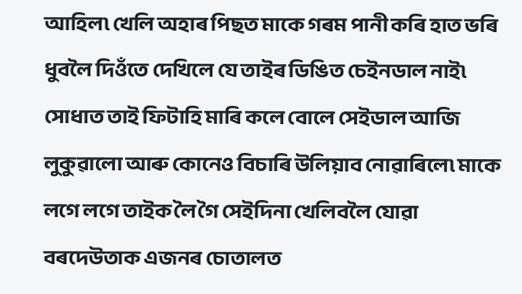আহিল৷ খেলি অহাৰ পিছত মাকে গৰম পানী কৰি হাত ভৰি ধুবলৈ দিওঁতে দেখিলে যে তাইৰ ডিঙিত চেইনডাল নাই৷ সোধাত তাই ফিটাহি মাৰি কলে বোলে সেইডাল আজি লুকুৱালো আৰু কোনেও বিচাৰি উলিয়াব নোৱাৰিলে৷ মাকে লগে লগে তাইক লৈ গৈ সেইদিনা খেলিবলৈ যোৱা বৰদেউতাক এজনৰ চোতালত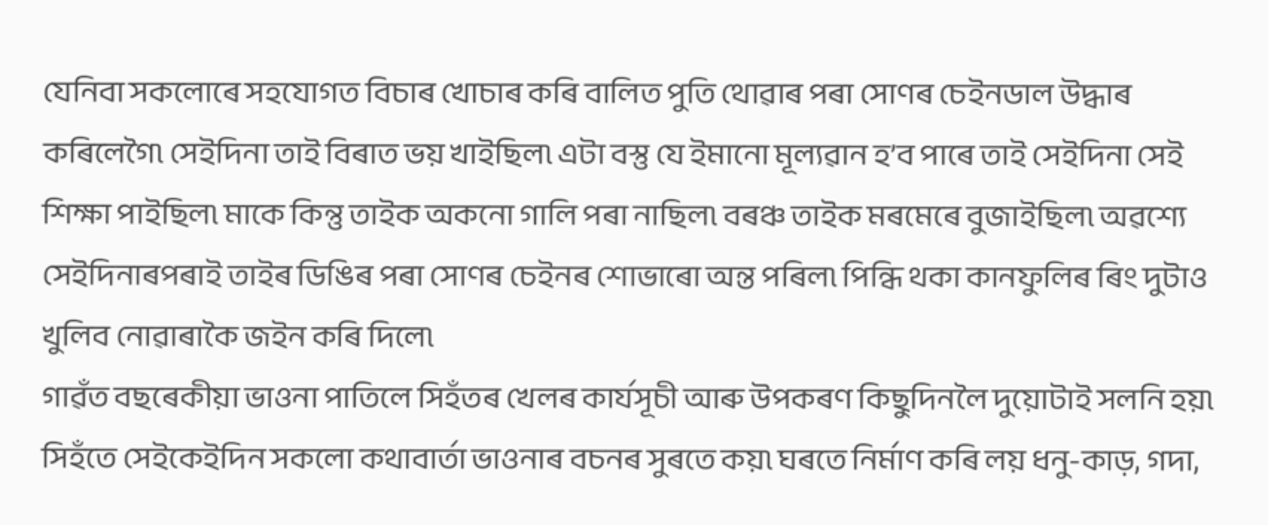যেনিবা সকলোৰে সহযোগত বিচাৰ খোচাৰ কৰি বালিত পুতি থোৱাৰ পৰা সোণৰ চেইনডাল উদ্ধাৰ কৰিলেগৈ৷ সেইদিনা তাই বিৰাত ভয় খাইছিল৷ এটা বস্তু যে ইমানো মূল্যৱান হ’ব পাৰে তাই সেইদিনা সেই শিক্ষা পাইছিল৷ মাকে কিন্তু তাইক অকনো গালি পৰা নাছিল৷ বৰঞ্চ তাইক মৰমেৰে বুজাইছিল৷ অৱশ্যে সেইদিনাৰপৰাই তাইৰ ডিঙিৰ পৰা সোণৰ চেইনৰ শোভাৰো অন্ত পৰিল৷ পিন্ধি থকা কানফুলিৰ ৰিং দুটাও খুলিব নোৱাৰাকৈ জইন কৰি দিলে৷
গাৱঁত বছৰেকীয়া ভাওনা পাতিলে সিহঁতৰ খেলৰ কাৰ্যসূচী আৰু উপকৰণ কিছুদিনলৈ দুয়োটাই সলনি হয়৷ সিহঁতে সেইকেইদিন সকলো কথাবাৰ্তা ভাওনাৰ বচনৰ সুৰতে কয়৷ ঘৰতে নিৰ্মাণ কৰি লয় ধনু-কাড়, গদা,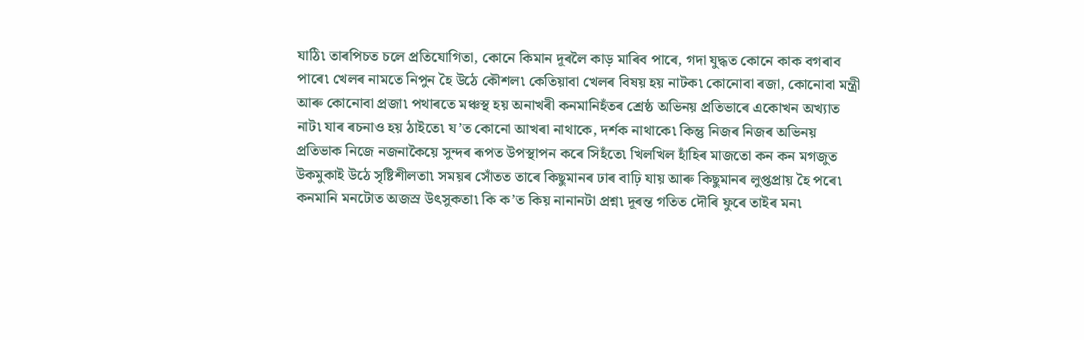যাঠি৷ তাৰপিচত চলে প্ৰতিযোগিতা, কোনে কিমান দূৰলৈ কাড় মাৰিব পাৰে, গদা যুদ্ধত কোনে কাক বগৰাব পাৰে৷ খেলৰ নামতে নিপুন হৈ উঠে কৌশল৷ কেতিয়াবা খেলৰ বিষয় হয় নাটক৷ কোনোবা ৰজা, কোনোবা মন্ত্ৰী আৰু কোনোবা প্ৰজা৷ পথাৰতে মঞ্চস্থ হয় অনাখৰী কনমানিহঁতৰ শ্ৰেষ্ঠ অভিনয় প্ৰতিভাৰে একোখন অখ্যাত নাট৷ যাৰ ৰচনাও হয় ঠাইতে৷ য’ত কোনো আখৰা নাথাকে, দৰ্শক নাথাকে৷ কিন্তু নিজৰ নিজৰ অভিনয় প্ৰতিভাক নিজে নজনাকৈয়ে সুন্দৰ ৰূপত উপস্থাপন কৰে সিহঁতে৷ খিলখিল হাঁহিৰ মাজতো কন কন মগজুত উকমুকাই উঠে সৃষ্টিশীলতা৷ সময়ৰ সোঁতত তাৰে কিছুমানৰ ঢাৰ বাঢ়ি যায় আৰু কিছুমানৰ লুপ্তপ্ৰায় হৈ পৰে৷
কনমানি মনটোত অজস্ৰ উৎসুকতা৷ কি ক’ত কিয় নানানটা প্ৰশ্ন৷ দূৰন্ত গতিত দৌৰি ফুৰে তাইৰ মন৷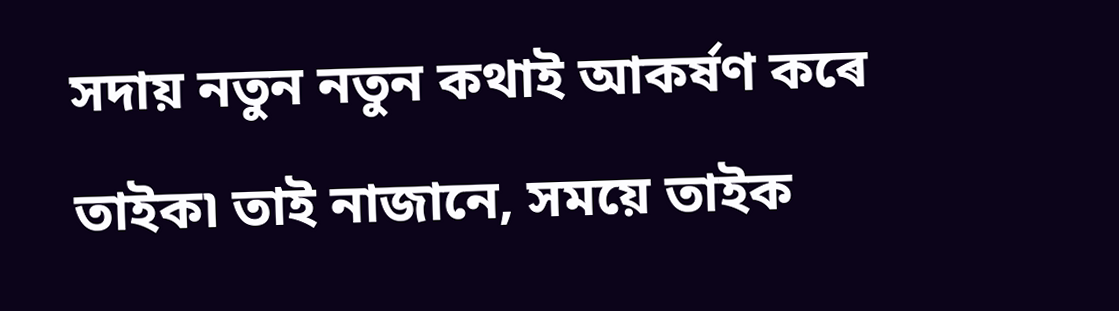সদায় নতুন নতুন কথাই আকৰ্ষণ কৰে তাইক৷ তাই নাজানে, সময়ে তাইক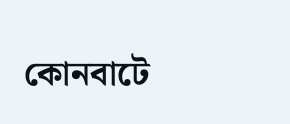কোনবাটে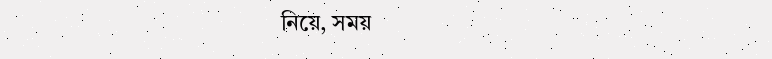নিয়ে, সময়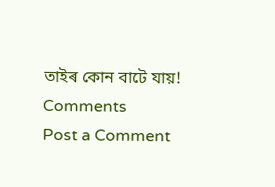তাইৰ কোন বাটে যায়!
Comments
Post a Comment